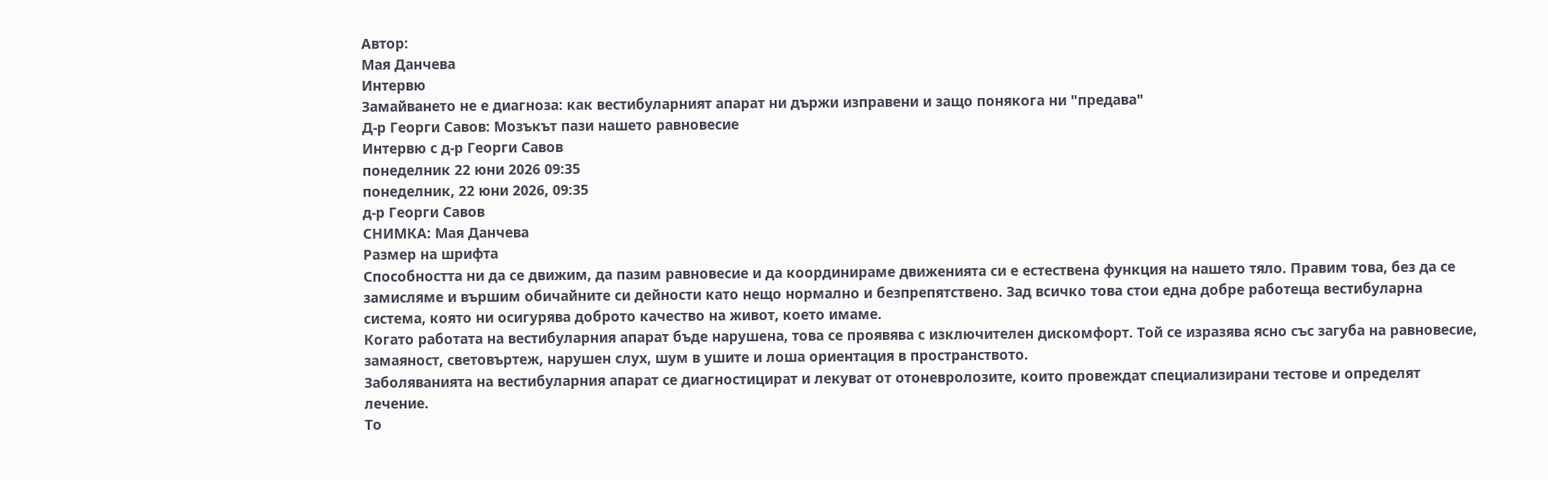Автор:
Мая Данчева
Интервю
Замайването не е диагноза: как вестибуларният апарат ни държи изправени и защо понякога ни "предава"
Д-р Георги Савов: Мозъкът пази нашето равновесие
Интервю с д-р Георги Савов
понеделник 22 юни 2026 09:35
понеделник, 22 юни 2026, 09:35
д-р Георги Савов
СНИМКА: Мая Данчева
Размер на шрифта
Способността ни да се движим, да пазим равновесие и да координираме движенията си е естествена функция на нашето тяло. Правим това, без да се замисляме и вършим обичайните си дейности като нещо нормално и безпрепятствено. Зад всичко това стои една добре работеща вестибуларна система, която ни осигурява доброто качество на живот, което имаме.
Когато работата на вестибуларния апарат бъде нарушена, това се проявява с изключителен дискомфорт. Той се изразява ясно със загуба на равновесие, замаяност, световъртеж, нарушен слух, шум в ушите и лоша ориентация в пространството.
Заболяванията на вестибуларния апарат се диагностицират и лекуват от отоневролозите, които провеждат специализирани тестове и определят лечение.
То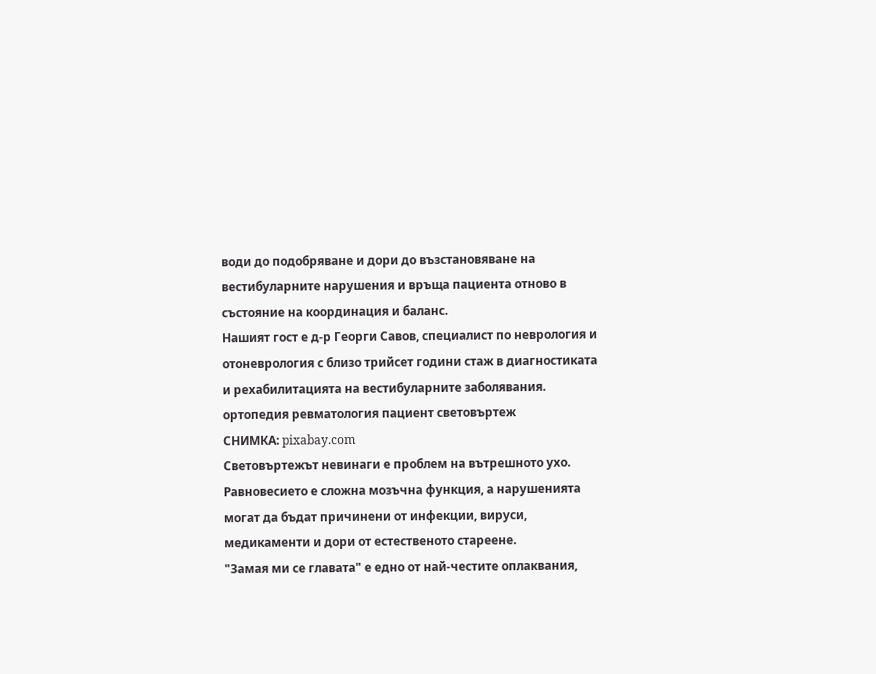води до подобряване и дори до възстановяване на вестибуларните нарушения и връща пациента отново в състояние на координация и баланс.
Нашият гост е д-р Георги Савов, специалист по неврология и отоневрология с близо трийсет години стаж в диагностиката и рехабилитацията на вестибуларните заболявания.
ортопедия ревматология пациент световъртеж
СНИМКА: pixabay.com
Световъртежът невинаги е проблем на вътрешното ухо. Равновесието е сложна мозъчна функция, а нарушенията могат да бъдат причинени от инфекции, вируси, медикаменти и дори от естественото стареене.
"Замая ми се главата" е едно от най-честите оплаквания,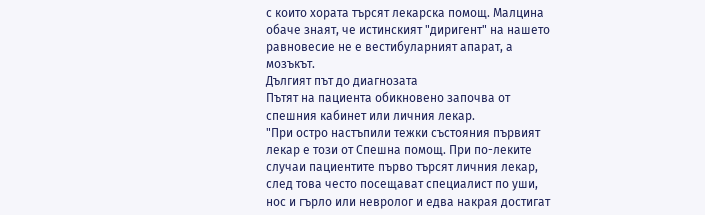с които хората търсят лекарска помощ. Малцина обаче знаят, че истинският "диригент" на нашето равновесие не е вестибуларният апарат, а мозъкът.
Дългият път до диагнозата
Пътят на пациента обикновено започва от спешния кабинет или личния лекар.
"При остро настъпили тежки състояния първият лекар е този от Спешна помощ. При по-леките случаи пациентите първо търсят личния лекар, след това често посещават специалист по уши, нос и гърло или невролог и едва накрая достигат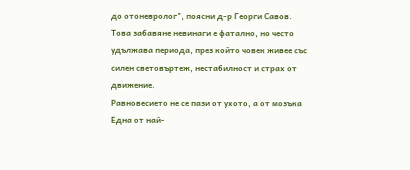до отоневролог", поясни д-р Георги Савов.
Това забавяне невинаги е фатално, но често удължава периода, през който човек живее със силен световъртеж, нестабилност и страх от движение.
Равновесието не се пази от ухото, а от мозъка
Една от най-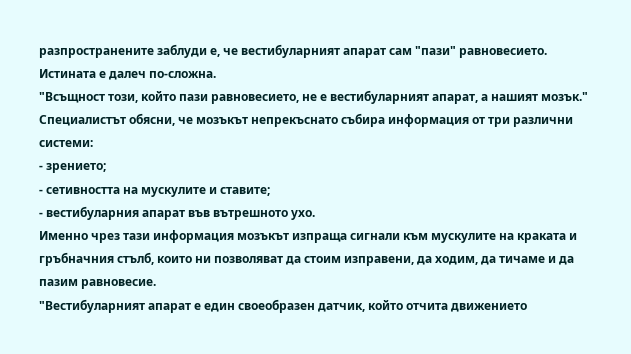разпространените заблуди е, че вестибуларният апарат сам "пази" равновесието.
Истината е далеч по-сложна.
"Всъщност този, който пази равновесието, не е вестибуларният апарат, а нашият мозък."
Специалистът обясни, че мозъкът непрекъснато събира информация от три различни системи:
- зрението;
- сетивността на мускулите и ставите;
- вестибуларния апарат във вътрешното ухо.
Именно чрез тази информация мозъкът изпраща сигнали към мускулите на краката и гръбначния стълб, които ни позволяват да стоим изправени, да ходим, да тичаме и да пазим равновесие.
"Вестибуларният апарат е един своеобразен датчик, който отчита движението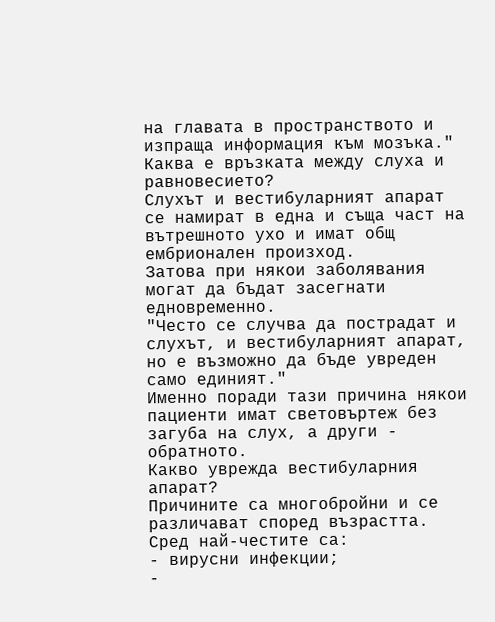на главата в пространството и изпраща информация към мозъка."
Каква е връзката между слуха и равновесието?
Слухът и вестибуларният апарат се намират в една и съща част на вътрешното ухо и имат общ ембрионален произход.
Затова при някои заболявания могат да бъдат засегнати едновременно.
"Често се случва да пострадат и слухът, и вестибуларният апарат, но е възможно да бъде увреден само единият."
Именно поради тази причина някои пациенти имат световъртеж без загуба на слух, а други - обратното.
Какво уврежда вестибуларния апарат?
Причините са многобройни и се различават според възрастта.
Сред най-честите са:
- вирусни инфекции;
-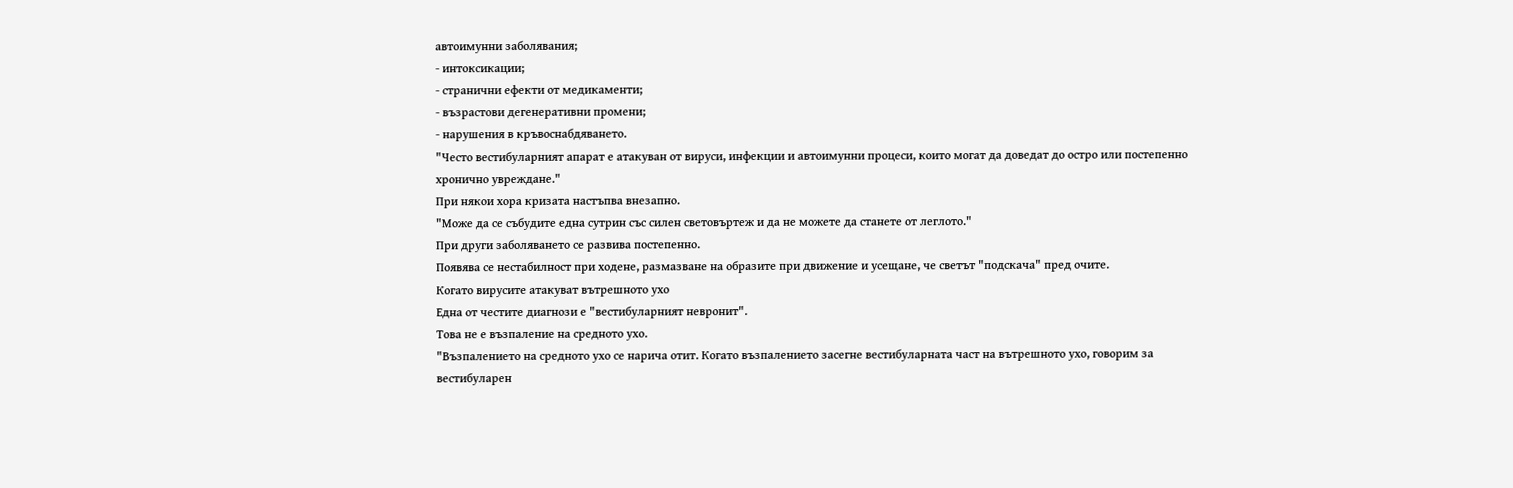автоимунни заболявания;
- интоксикации;
- странични ефекти от медикаменти;
- възрастови дегенеративни промени;
- нарушения в кръвоснабдяването.
"Често вестибуларният апарат е атакуван от вируси, инфекции и автоимунни процеси, които могат да доведат до остро или постепенно хронично увреждане."
При някои хора кризата настъпва внезапно.
"Може да се събудите една сутрин със силен световъртеж и да не можете да станете от леглото."
При други заболяването се развива постепенно.
Появява се нестабилност при ходене, размазване на образите при движение и усещане, че светът "подскача" пред очите.
Когато вирусите атакуват вътрешното ухо
Една от честите диагнози е "вестибуларният невронит".
Това не е възпаление на средното ухо.
"Възпалението на средното ухо се нарича отит. Когато възпалението засегне вестибуларната част на вътрешното ухо, говорим за вестибуларен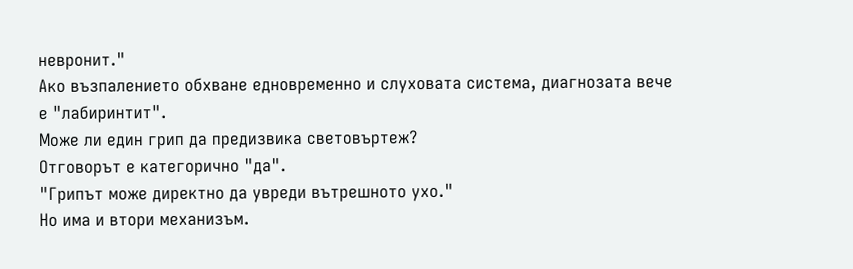невронит."
Ако възпалението обхване едновременно и слуховата система, диагнозата вече е "лабиринтит".
Може ли един грип да предизвика световъртеж?
Отговорът е категорично "да".
"Грипът може директно да увреди вътрешното ухо."
Но има и втори механизъм.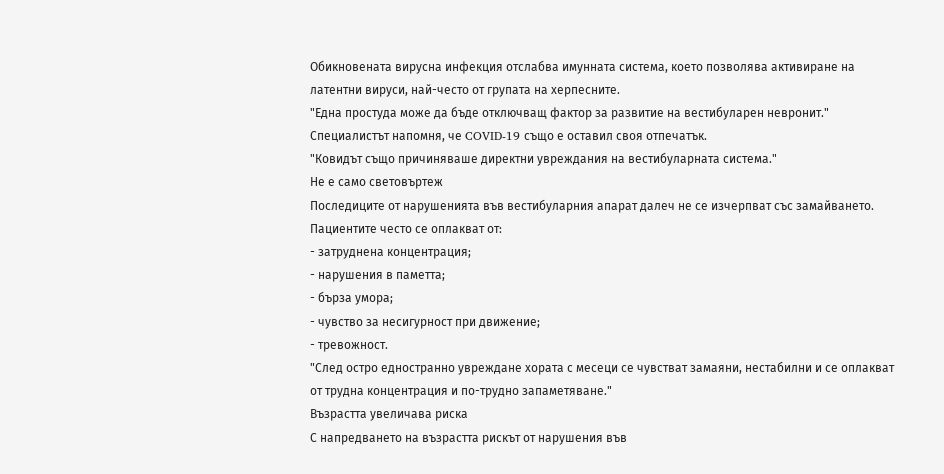Обикновената вирусна инфекция отслабва имунната система, което позволява активиране на латентни вируси, най-често от групата на херпесните.
"Една простуда може да бъде отключващ фактор за развитие на вестибуларен невронит."
Специалистът напомня, че COVID-19 също е оставил своя отпечатък.
"Ковидът също причиняваше директни увреждания на вестибуларната система."
Не е само световъртеж
Последиците от нарушенията във вестибуларния апарат далеч не се изчерпват със замайването.
Пациентите често се оплакват от:
- затруднена концентрация;
- нарушения в паметта;
- бърза умора;
- чувство за несигурност при движение;
- тревожност.
"След остро едностранно увреждане хората с месеци се чувстват замаяни, нестабилни и се оплакват от трудна концентрация и по-трудно запаметяване."
Възрастта увеличава риска
С напредването на възрастта рискът от нарушения във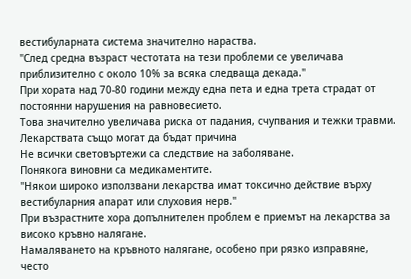вестибуларната система значително нараства.
"След средна възраст честотата на тези проблеми се увеличава приблизително с около 10% за всяка следваща декада."
При хората над 70-80 години между една пета и една трета страдат от постоянни нарушения на равновесието.
Това значително увеличава риска от падания, счупвания и тежки травми.
Лекарствата също могат да бъдат причина
Не всички световъртежи са следствие на заболяване.
Понякога виновни са медикаментите.
"Някои широко използвани лекарства имат токсично действие върху вестибуларния апарат или слуховия нерв."
При възрастните хора допълнителен проблем е приемът на лекарства за високо кръвно налягане.
Намаляването на кръвното налягане, особено при рязко изправяне, често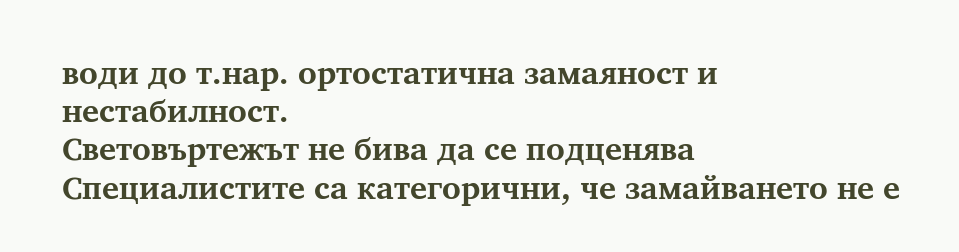води до т.нар. ортостатична замаяност и нестабилност.
Световъртежът не бива да се подценява
Специалистите са категорични, че замайването не е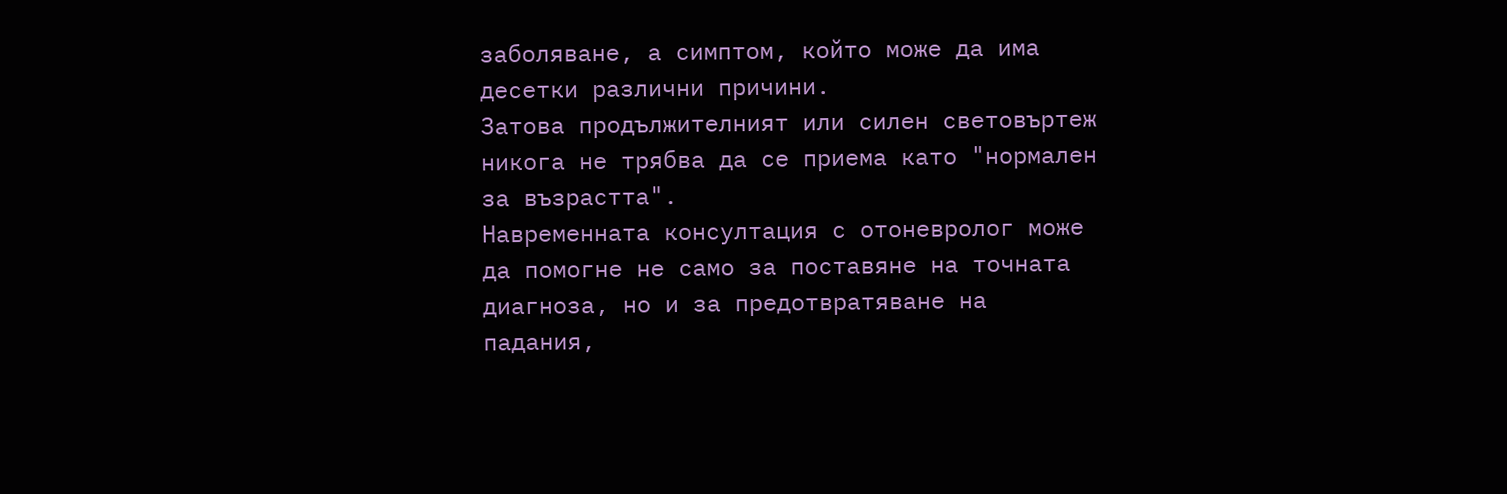заболяване, а симптом, който може да има десетки различни причини.
Затова продължителният или силен световъртеж никога не трябва да се приема като "нормален за възрастта".
Навременната консултация с отоневролог може да помогне не само за поставяне на точната диагноза, но и за предотвратяване на падания,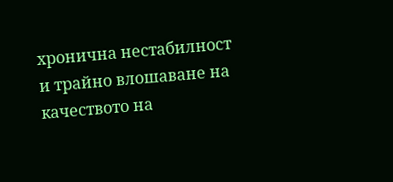хронична нестабилност и трайно влошаване на качеството на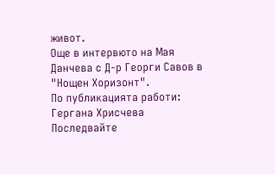живот.
Още в интервюто на Мая Данчева с Д-р Георги Савов в "Нощен Хоризонт".
По публикацията работи: Гергана Хрисчева
Последвайте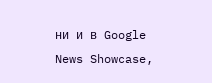ни и в Google News Showcase,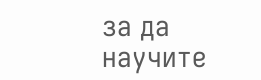за да научите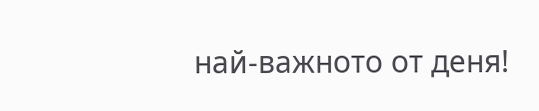най-важното от деня!